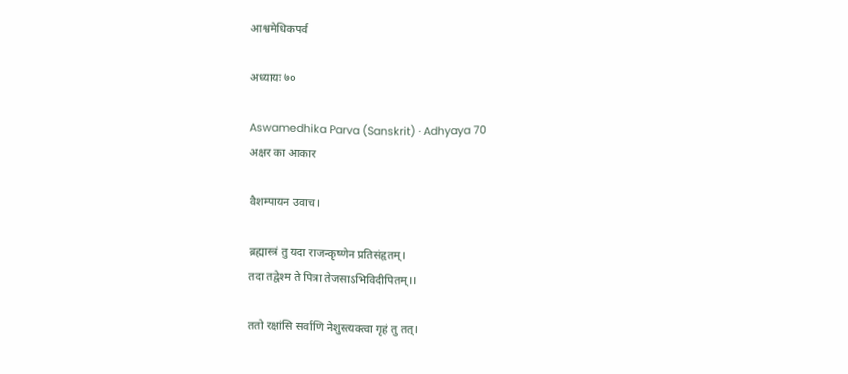आश्वमेधिकपर्व

अध्यायः ७०

Aswamedhika Parva (Sanskrit) · Adhyaya 70
अक्षर का आकार

वैशम्पायन उवाच।

ब्रह्मास्त्रं तु यदा राजन्कृष्णेन प्रतिसंहृतम्।
तदा तद्वेश्म ते पित्रा तेजसाऽभिविदीपितम्।।

ततो रक्षांसि सर्वाणि नेशुस्त्यक्त्वा गृहं तु तत्।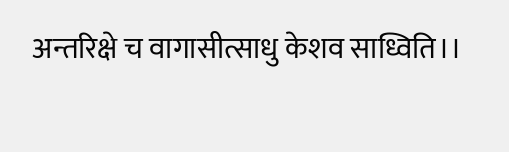अन्तरिक्षे च वागासीत्साधु केशव साध्विति।।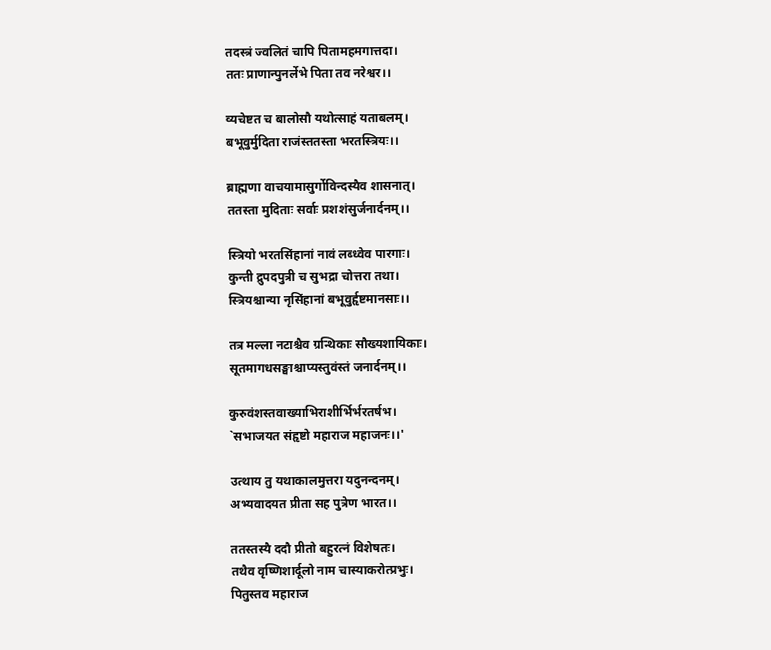तदस्त्रं ज्वलितं चापि पितामहमगात्तदा।
ततः प्राणान्पुनर्लेभे पिता तव नरेश्वर।।

व्यचेष्टत च बालोसौ यथोत्साहं यताबलम्।
बभूवुर्मुदिता राजंस्ततस्ता भरतस्त्रियः।।

ब्राह्मणा वाचयामासुर्गोविन्दस्यैव शासनात्।
ततस्ता मुदिताः सर्वाः प्रशशंसुर्जनार्दनम्।।

स्त्रियो भरतसिंहानां नावं लब्ध्वेव पारगाः।
कुन्ती द्रुपदपुत्री च सुभद्रा चोत्तरा तथा।
स्त्रियश्चान्या नृसिंहानां बभूवुर्हृष्टमानसाः।।

तत्र मल्ला नटाश्चैव ग्रन्थिकाः सौख्यशायिकाः।
सूतमागधसङ्घाश्चाप्यस्तुवंस्तं जनार्दनम्।।

कुरुवंशस्तवाख्याभिराशीर्भिर्भरतर्षभ।
`सभाजयत संहृष्टो महाराज महाजनः।।'

उत्थाय तु यथाकालमुत्तरा यदुनन्दनम्।
अभ्यवादयत प्रीता सह पुत्रेण भारत।।

ततस्तस्यै ददौ प्रीतो बहुरत्नं विशेषतः।
तथैव वृष्णिशार्दूलो नाम चास्याकरोत्प्रभुः।
पितुस्तव महाराज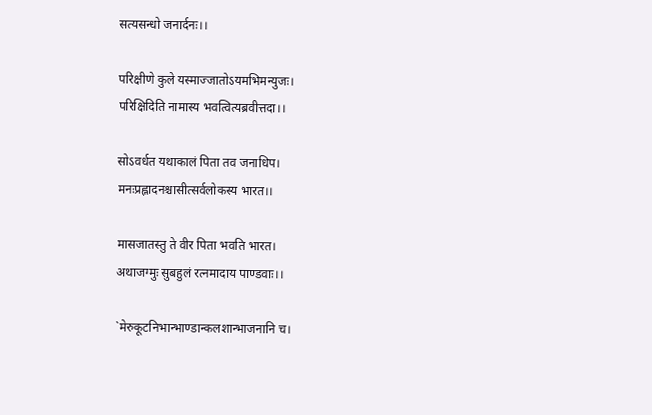सत्यसन्धो जनार्दनः।।

परिक्षीणे कुले यस्माज्जातोऽयमभिमन्युजः।
परिक्षिदिति नामास्य भवत्वित्यब्रवीत्तदा।।

सोऽवर्धत यथाकालं पिता तव जनाधिप।
मनःप्रह्लादनश्चासीत्सर्वलोकस्य भारत।।

मासजातस्तु ते वीर पिता भवति भारत।
अथाजग्मुः सुबहुलं रत्नमादाय पाण्डवाः।।

`मेरुकूटनिभान्भाण्डान्कलशान्भाजनानि च।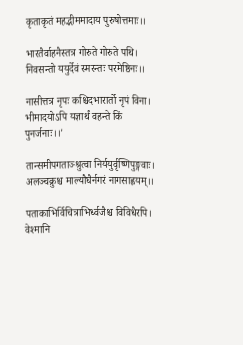कृताकृतं महद्भीममादाय पुरुषोत्तमाः।।

भारतैर्वाहनैस्तत्र गोरुते गोरुते पथि।
निवसन्तो ययुर्देवं स्मरन्तः परमेष्ठिनः।।

नासीत्तत्र नृपः कश्चिदभारार्तो नृपं विना।
भीमादयोऽपि यज्ञार्थं वहन्ते किं पुनर्जनाः।।'

तान्समीपगताञ्श्रुत्वा निर्ययुर्वृष्णिपुङ्गवाः।
अलञ्चक्रुश्च माल्यौघैर्नगरं नागसाह्वयम्।।

पताकाभिर्विचित्राभिर्ध्वजैश्च विविधैरपि।
वेश्मानि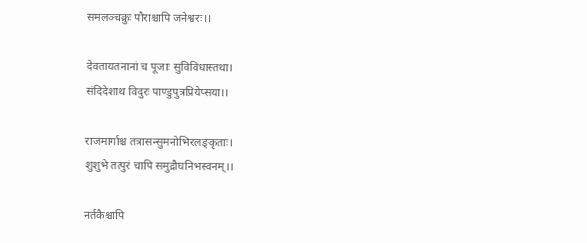समलञ्चक्रुः पौराश्चापि जनेश्वरः।।

देवतायतनानां च पूजाः सुविविधास्तथा।
संदिदेशाथ विदुरः पाण्डुपुत्रप्रियेप्सया।।

राजमार्गाश्च तत्रासन्सुमनोभिरलङ्कृताः।
शुशुभे तत्पुरं चापि समुद्रौघनिभस्वनम्।।

नर्तकैश्चापि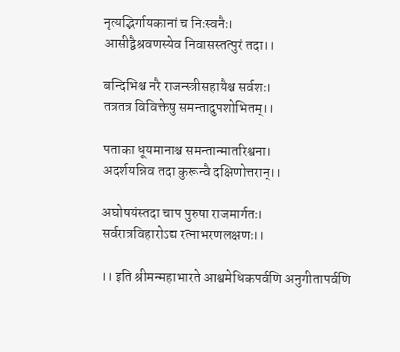नृत्यद्भिर्गायकानां च निःस्वनैः।
आसीद्वैश्रवणस्येव निवासस्तत्पुरं तदा।।

बन्दिभिश्च नरै राजन्स्त्रीसहायैश्च सर्वशः।
तत्रतत्र विविक्तेषु समन्तादुपशोभितम्।।

पताका धूयमानाश्च समन्तान्मातरिश्वना।
अदर्शयन्निव तदा कुरून्वै दक्षिणोत्तरान्।।

अघोषयंस्तदा चाप पुरुषा राजमार्गतः।
सर्वरात्रविहारोऽद्य रत्नाभरणलक्षणः।।

।। इति श्रीमन्महाभारते आश्वमेधिकपर्वणि अनुगीतापर्वणि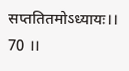सप्ततितमोऽध्यायः।। 70 ।।